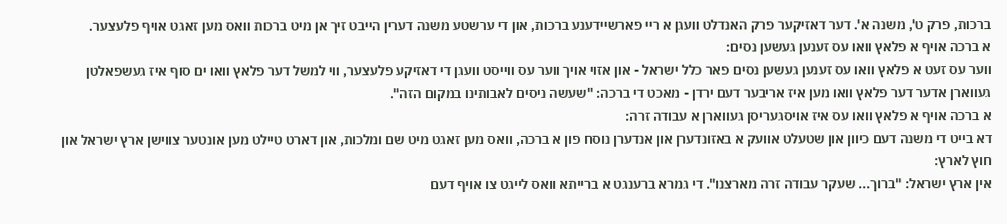ברכות, פרק ט', משנה א'. דער דאזיקער פרק האנדלט וועגן א ריי פארשיידענע ברכות, און די ערשטע משנה דערין הייבט זיך אן מיט ברכות וואס מען זאגט אויף פלעצער.
א ברכה אויף א פלאץ וואו עס זענען געשען נסים:
ווער עס זעט א פלאץ וואו עס זענען געשען נסים פאר כלל ישראל - און אזוי אויך ווער עס ווייסט וועגן די דאזיקע פלעצער, ווי למשל דער פלאץ וואו ים סוף איז געשפאלטן געווארן אדער דער פלאץ וואו מען איז אריבער דעם ירדן - מאכט די ברכה: "שעשה ניסים לאבותינו במקום הזה".
א ברכה אויף א פלאץ וואו עס איז אויסגעריסן געווארן א עבודה זרה:
דא בייט די משנה דעם כיוון און שטעלט אוועק א באזונדערן און אנדערן נוסח פון א ברכה, וואס מען זאגט מיט שם ומלכות, און דארט טיילט מען אונטער צווישן ארץ ישראל און חוץ לארץ:
אין ארץ ישראל: "ברוך... שעקר עבודה זרה מארצנו". די גמרא ברענגט א ברייתא וואס לייגט צו אויף דעם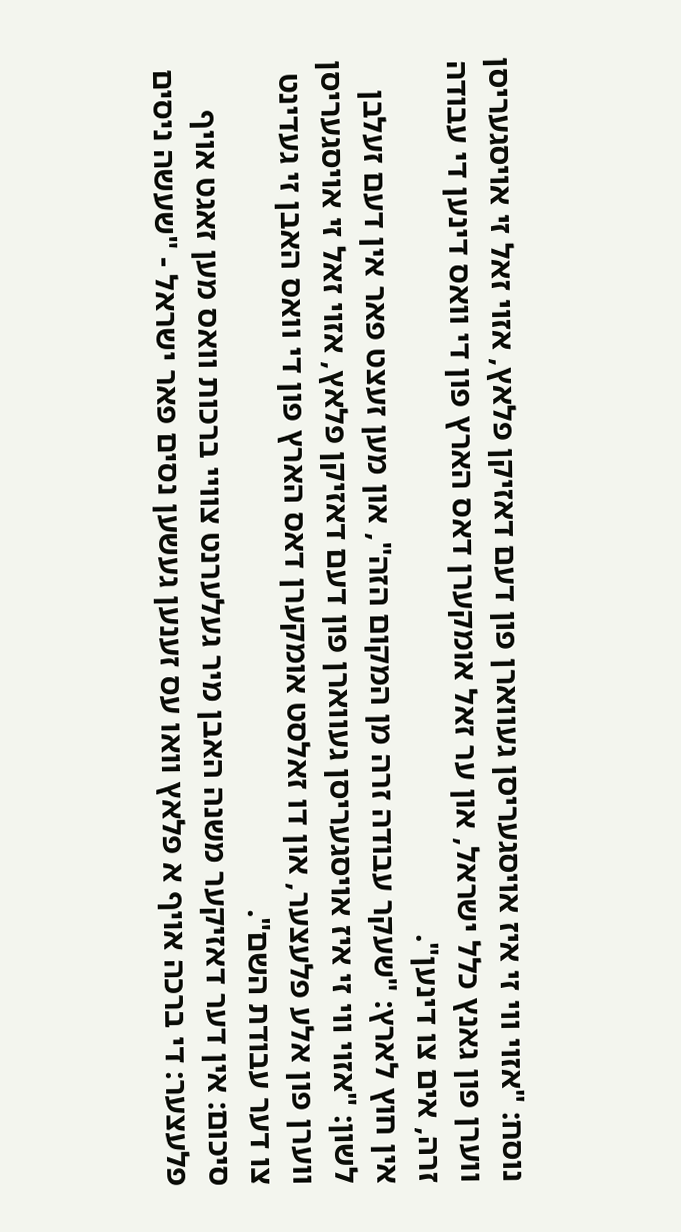נוסח: "אזוי ווי זי איז אויסגעריסן געווארן פון דעם דאזיקן פלאץ, אזוי זאל זי אויסגעריסן ווערן פון גאנץ כלל ישראל, און ער זאל אומקערן דאס הארץ פון די וואס דינען די עבודה זרה, אים צו דינען".
אין חוץ לארץ: "שעקר עבודה זרה מן המקום הזה", און מען זעצט פאר אין דעם זעלבן לשון: "אזוי ווי זי איז אויסגעריסן געווארן פון דעם דאזיקן פלאץ, אזוי זאל זי אויסגעריסן ווערן פון אלע פלעצער, און דו זאלסט אומקערן דאס הארץ פון די וואס האבן זי געדינט צו דער עבודת השם".
סיכום: אין דער דאזיקער משנה האבן מיר געלערנט צוויי ברכות וואס מען זאגט אויף פלעצער: די ברכה אויף א פלאץ וואו עס זענען געשען נסים פאר ישראל - "שעשה ניסים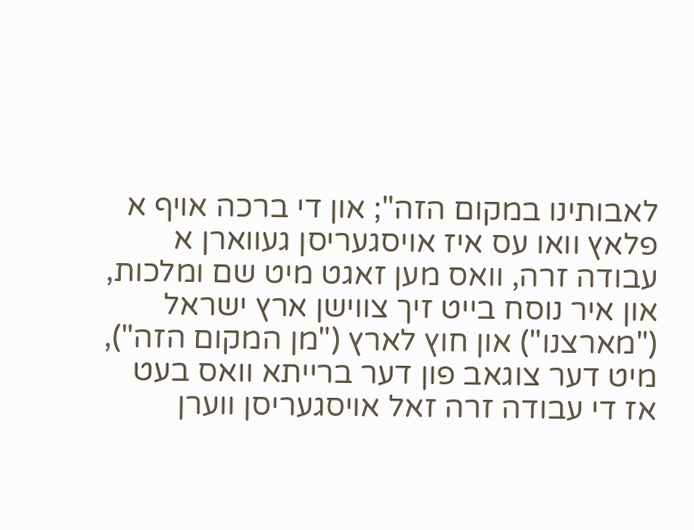לאבותינו במקום הזה"; און די ברכה אויף א פלאץ וואו עס איז אויסגעריסן געווארן א עבודה זרה, וואס מען זאגט מיט שם ומלכות, און איר נוסח בייט זיך צווישן ארץ ישראל ("מארצנו") און חוץ לארץ ("מן המקום הזה"), מיט דער צוגאב פון דער ברייתא וואס בעט אז די עבודה זרה זאל אויסגעריסן ווערן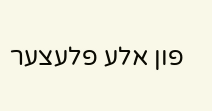פון אלע פלעצער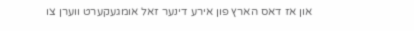און אז דאס הארץ פון אירע דינער זאל אומגעקערט ווערן צו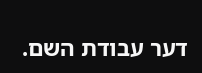דער עבודת השם.